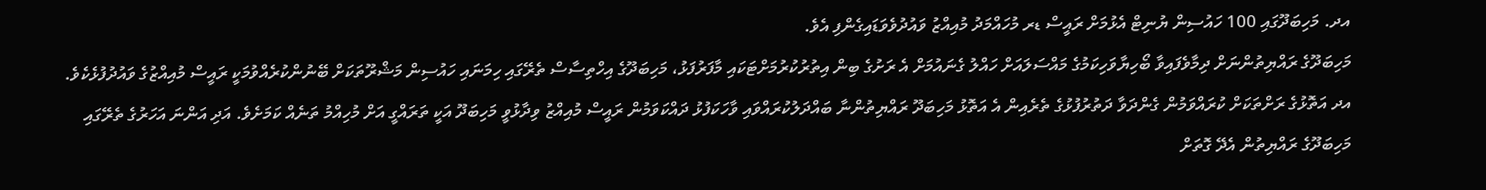އދ. މަހިބަދޫގައި 100 ހައުސިން ޔުނިޓް އެޅުމަށް ރައީސް ޑރ މުހައްމަދު މުއިއްޒު ވައުދުވެވަޑައިގެންފި އެވެ.
މަހިބަދޫގެ ރައްޔިތުންނަށް ދިމާވެފައިވާ ބޯހިޔާވަހިކަމުގެ މައްސަލައަށް ހައްލު ގެނައުމަށް އެ ރަށުގެ ބިން އިތުރުކުރުމަށްޓަކައި މާފަރުފަޅު، މަހިބަދޫގެ އިހްތިސާސް ތެރޭގައި ހިމަނައި ހައުސިން މަޝްރޫތަކަށް ބޭނުންކުރެއްވުމަކީ ރައީސް މުއިއްޒުގެ ވައުދުފުޅެކެވެ.
އދ އަތޮޅުގެ ރަށްތަކަށް ކުރައްވަމުން ގެންދަވާ ދަތުރުފުޅުގެ ތެރެއިން އެ އަތޮޅު މަހިބަދޫ ރައްޔިތުންނާ ބައްދަލުކުރައްވައި ވާހަކަފުޅު ދައްކަވަމުން ރައީސް މުއިއްޒު ވިދާޅުވީ މަހިބަދޫ އަކީ ތަރައްގީ އަށް މުހިއްމު ތަނެއް ކަމަށެވެ. އަދި އަންނަ އަހަރުގެ ތެރޭގައި މަހިބަދޫގެ ރައްޔިތުން އެދޭ ގޮތަށް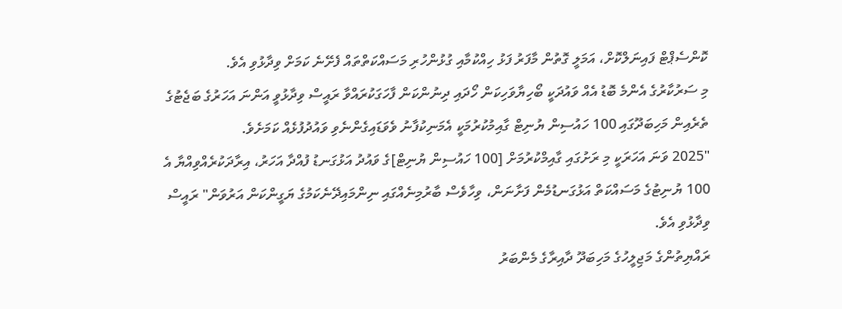ކޮންސެޕްޓް ފައިނަލްކޮށް، އަމަލީ ގޮތުން މާފަރު ފަޅު ހިއްކުމާއި ގުޅުންހުރި މަސައްކަތްތައް ފެށޭނެ ކަމަށް ވިދާޅުވި އެވެ.
މި ސަރުކާރުގެ އެންމެ ބޮޑު އެއް ވައުދަކީ ބޯހިޔާވަހިކަން ހޯދައި ދިނުންކަން ފާހަގަކުރައްވާ ރައީސް ވިދާޅުވީ އަންނަ އަހަރުގެ ބަޖެޓުގެ ތެރެއިން މަހިބަދޫގައި 100 ހައުސިން ޔުނިޓް ގާއިމުކުރުމަކީ އެމަނިކުފާނު ވެވަޑައިގެންނެވި ވައުދުފުޅެއް ކަމަށެވެ.
"2025 ވަނަ އަހަރަކީ މި ރަށުގައި ގާއިމްކުރުމަށް [100 ހައުސިން ޔުނިޓް]ގެ ވައުދު އަޅުގަނޑު ފުއްދާ އަހަރު، އިރާދަކުރެއްވިއްޔާ އެ 100 ޔުނިޓުގެ މަސައްކަތް އަޅުގަނޑުމެން ފަށާނަން، ވިހާވެސް ބާރުމިނެއްގައި ނިންމައިދޭނެކަމުގެ ޔަގީންކަން އަރުވަން" ރައީސް ވިދާޅުވި އެވެ.
ރައްޔިތުންގެ މަޖިލީހުގެ މަހިބަދޫ ދާއިރާގެ މެންބަރު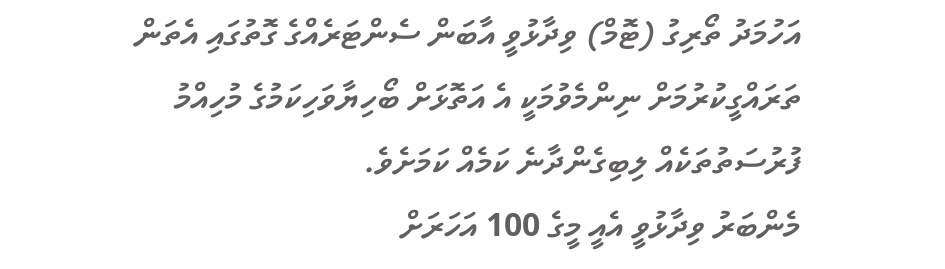އަހުމަދު ތޯރިގު (ޓޮމް) ވިދާޅުވީ އާބަން ސެންޓަރެއްގެ ގޮތުގައި އެތަން ތަރައްގީކުރުމަށް ނިންމެވުމަކީ އެ އަތޮޅަށް ބޯހިޔާވަހިކަމުގެ މުހިއްމު ފުރުސަތުތަކެއް ލިބިގެންދާނެ ކަމެއް ކަމަށެވެ.
މެންބަރު ވިދާޅުވީ އެއީ މީގެ 100 އަހަރަށް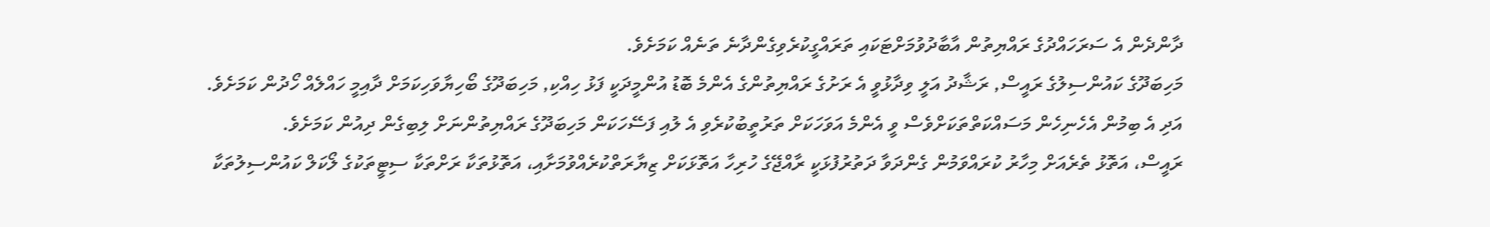ދާންދެން އެ ސަރަހައްދުގެ ރައްޔިތުން އާބާދުވުމަށްޓަކައި ތަރައްގީކުރެވިގެންދާނެ ތަނެއް ކަމަށެވެ.
މަހިބަދޫގެ ކައުންސިލުގެ ރައީސް, ރަޝާދު އަލީ ވިދާޅުވީ އެ ރަށުގެ ރައްޔިތުންގެ އެންމެ ބޮޑު އުންމީދަކީ ފަޅު ހިއްކި, މަހިބަދޫގެ ބޯހިޔާވަހިކަމަށް ދާއިމީ ހައްލެއް ހޯދުން ކަމަށެވެ. އަދި އެ ބިމުން އެހެނިހެން މަސައްކަތްތަކަށްވެސް ވީ އެންމެ އަވަހަކަށް ތަރުތީބުކުރެވި އެ ލުއި ފަސޭހަކަން މަހިބަދޫގެ ރައްޔިތުންނަށް ލިބިގެން ދިއުން ކަމަށެވެ.
ރައީސް، އަތޮޅު ތެރެއަށް މިހާރު ކުރައްވަމުން ގެންދަވާ ދަތުރުފުޅަކީ ރާއްޖޭގެ ހުރިހާ އަތޮޅަކަށް ޒިޔާރަތްކުރެއްވުމަށާއި، އަތޮޅުތަކާ ރަށްތަކާ ސިޓީތަކުގެ ލޯކަލް ކައުންސިލުތަކާ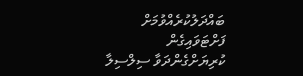ބައްދަލުކުރެއްވުމަށް ފަށްޓަވައިގެން ކުރިޔަށްގެންދަވާ ސިލްސިލާ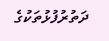ދަތުރުފުޅުތަކުގެ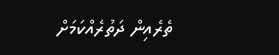ތެރެއިން ދަތުރެއްކަމަށް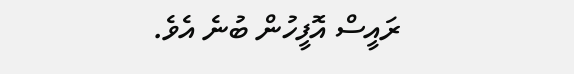ރައީސް އޮފީހުން ބުނެ އެވެ.